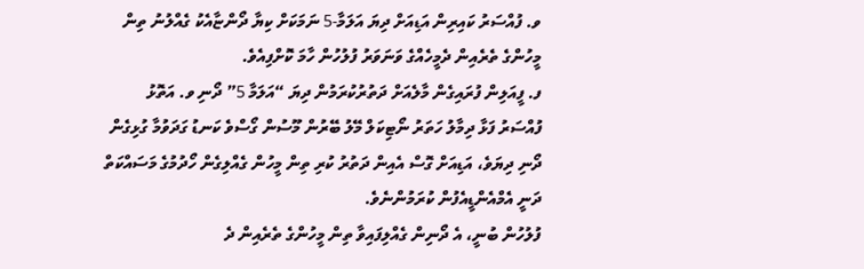ވ. ފުއްސަރު ކައިރިން އަޑިއަށް ދިޔަ އަލަމާ-5 ނަމަކަށް ކިޔާ ދޯންޏާއެކު ގެއްލުނު ތިން މީހުންގެ ތެރެއިން ދެމީހެއްގެ ވަނަވަރު ފުލުހުން ހާމަ ކޮށްފިއެވެ.
ފ. ފީއަލިން ފުރައިގެން މާލެއަށް ދަތުރުކުރަމުން ދިޔަ “އަލަމާ 5” ދޯނި ވ. އަތޮޅު ފުއްސަރު ފަޅާ ދިމާލު ހަތަރު ނޯޓިކަލް މޭލު ބޭރުން މޫސުން ގޯސްވެ ކަނޑު ގަދަވުމާ ގުޅިގެން ދޯނި ދިޔަވެ، އަޑިއަށް ގޮސް އެއިން ދަތުރު ކުރި ތިން މީހުން ގެއްލިގެން ހޯދުމުގެ މަސައްކަތް ދަނީ އެމްއެންޑީއެފުން ކުރަމުންނެވެ.
ފުލުހުން ބުނީ، އެ ދޯނިން ގެއްލިފައިވާ ތިން މީހުންގެ ތެރެއިން ދެ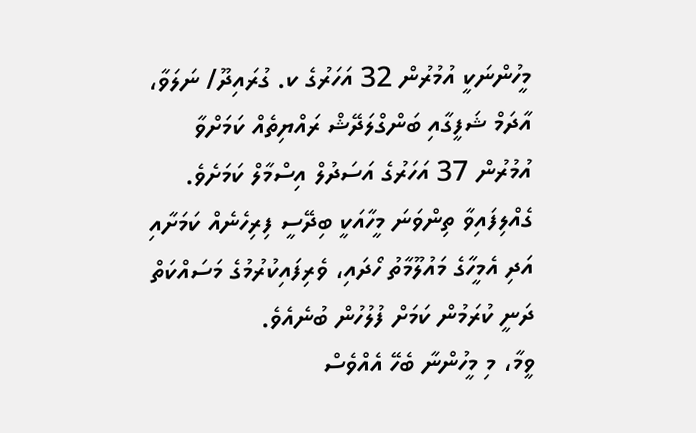މީހުންނަކީ އުމުރުން 32 އަހަރުގެ ކ. ގުރައިދޫ/ ނަލަވާ، އާދަމް ޝަފީގާއި ބަންގްލަދޭޝް ރައްޔިތެއް ކަމަށްވާ އުމުރުން 37 އަހަރުގެ އަސަދުލް އިސްމާލް ކަމަށެވެ. ގެއްލިފައިވާ ތިންވަނަ މީހާއަކީ ބިދޭސީ ފިރިހެނެއް ކަމަށާއި އަދި އެމީހާގެ މައުލޫމާތު ހޯދައި، ވެރިފައިކުރުމުގެ މަސައްކަތް ދަނީ ކުރަމުން ކަމަށް ފުލުހުން ބުނެއެވެ.
ވީމާ، މި މީހުންނާ ބެހޭ އެއްވެސް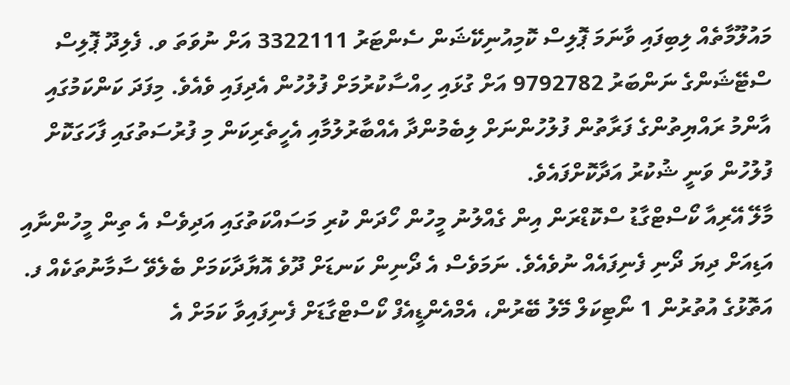މައުލޫމާތެއް ލިބިފައި ވާނަމަ ޕޮލިސް ކޮމިއުނިކޭޝަން ސެންޓަރު 3322111 އަށް ނުވަތަ ވ. ފެލިދޫ ޕޮލިސް ސްޓޭޝަންގެ ނަންބަރު 9792782 އަށް ގުޅައި ހިއްސާކުރުމަށް ފުލުހުން އެދިފައި ވެއެވެ. މިފަދަ ކަންކަމުގައި އާންމު ރައްޔިތުންގެ ފަރާތުން ފުލުހުންނަށް ލިބެމުންދާ އެއްބާރުލުމާއި އެހީތެރިކަން މި ފުރުސަތުގައި ފާހަގަކޮށް ފުލުހުން ވަނީ ޝުކުރު އަދާކޮށްފައެވެ.
މާލޭ އޭރިއާ ކޯސްޓްގާޑު ސްކޮޑްރަން އިން ގެއްލުނު މީހުން ހޯދަން ކުރި މަސައްކަތުގައި އަދިވެސް އެ ތިން މީހުންނާއި އަޑިއަށް ދިޔަ ދޯނި ފެނިފައެއް ނުވެއެވެ. ނަމަވެސް އެ ދޯނިން ކަނޑަށް ދޫވެ އޮޔާދާކަމަށް ބެލެވޭ ސާމާނުތަކެއް ފ. އަތޮޅުގެ އުތުރުން 1 ނޯޓިކަލް މޭލު ބޭރުން، އެމްއެންޑީއެފް ކޯސްޓްގާޑަށް ފެނިފައިވާ ކަމަށް އެ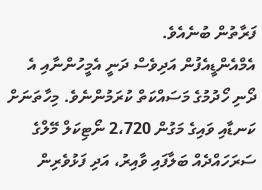ފަރާތުން ބުނެއެވެ.
އެމްއެންޑީއެފުން އަދިވެސް ދަނީ އެމީހުންނާއި އެ ދޯނި ހޯދުމުގެ މަސައްކަތް ކުރަމުންނެވެ. މިހާތަނަށް ކަނޑާއި ވައިގެ މަގުން 2،720 ނޯޓިކަލް މޭލްގެ ސަރަހައްދެއް ބަލާފައި ވާއިރު، އަދި ފަޅުވެރިން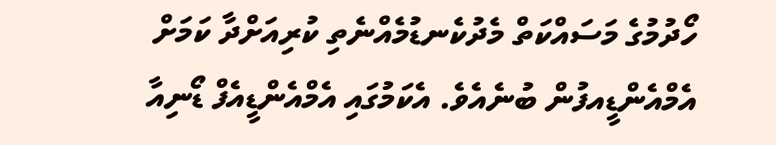ހޯދުމުގެ މަސައްކަތް މެދުކެނޑުމެއްނެތި ކުރިއަށްދާ ކަމަށް އެމްއެންޑީއފުން ބުނެއެވެ. އެކަމުގައި އެމްއެންޑީއެފް ޑޯނިއާ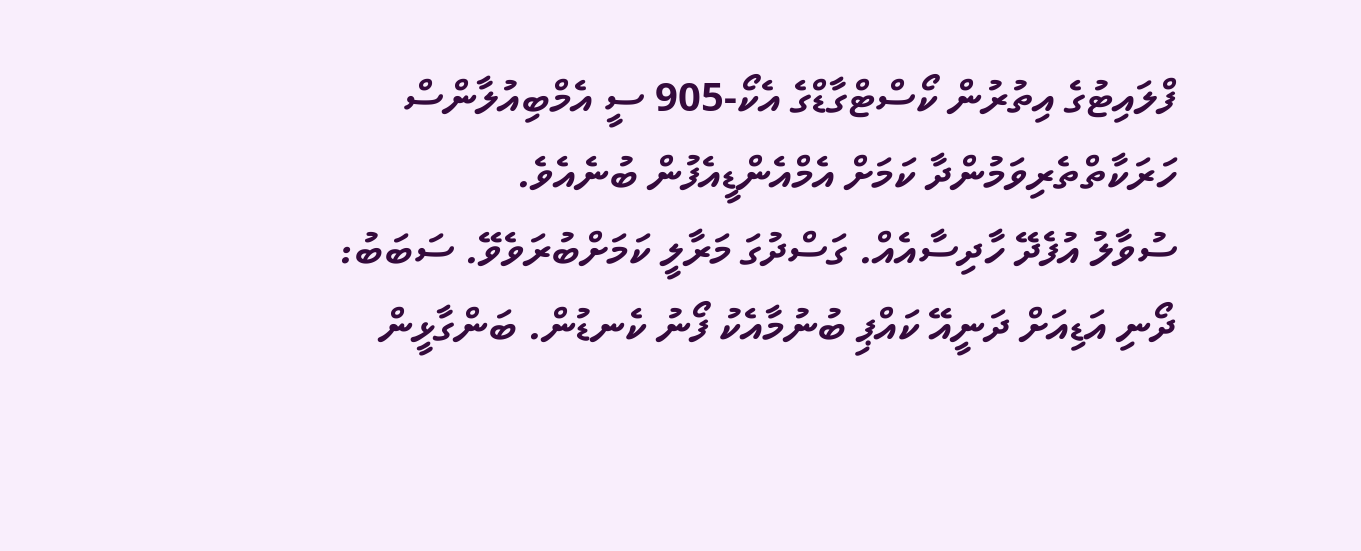ފްލައިޓުގެ އިތުރުން ކޯސްޓްގާޑްގެ އެކޯ-905 ސީ އެމްބިއުލާންސް ހަރަކާތްތެރިވަމުންދާ ކަމަށް އެމްއެންޑީއެފުން ބުނެއެވެ.
ސުވާލު އުފެދޭ ހާދިސާއެއް. ގަސްދުގަ މަރާލީ ކަމަށްބުރަވެވޭ. ސަބަބު: ދޯނި އަޑިއަށް ދަނީއޭ ކައްޕި ބުނުމާއެކު ފޯނު ކެނޑުން. ބަންގާޅީން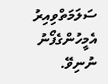ސަލަމަތްވިއިރު އެމީހުންގެފޯނު ނުނިވޭ.